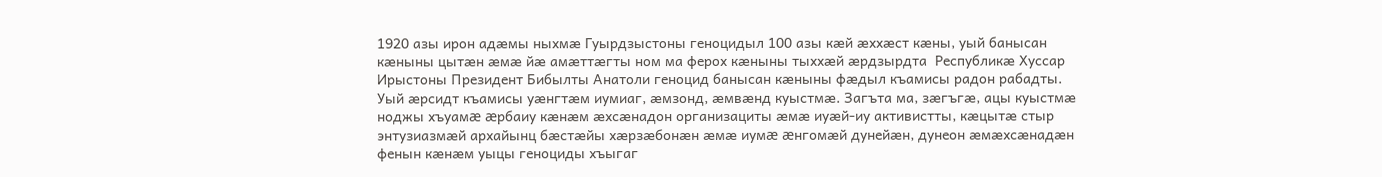1920 азы ирон адæмы ныхмæ Гуырдзыстоны геноцидыл 100 азы кæй æххæст кæны, уый банысан кæныны цытæн æмæ йæ амæттæгты ном ма ферох кæныны тыххæй æрдзырдта  Республикæ Хуссар Ирыстоны Президент Бибылты Анатоли геноцид банысан кæныны фæдыл къамисы радон рабадты. Уый æрсидт къамисы уæнгтæм иумиаг, æмзонд, æмвæнд куыстмæ. Загъта ма, зæгъгæ, ацы куыстмæ ноджы хъуамæ æрбаиу кæнæм æхсæнадон организациты æмæ иуæй-иу активистты, кæцытæ стыр энтузиазмæй архайынц бæстæйы хæрзæбонæн æмæ иумæ æнгомæй дунейæн, дунеон æмæхсæнадæн фенын кæнæм уыцы геноциды хъыгаг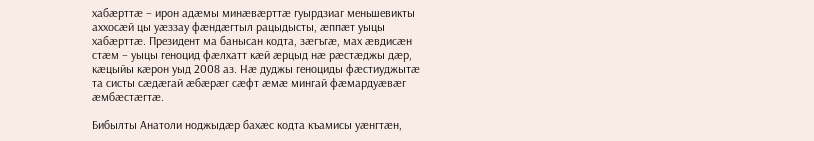хабæрттæ – ирон адæмы минæвæрттæ гуырдзиаг меньшевикты аххосæй цы уæззау фæндæгтыл рацыдысты, æппæт уыцы хабæрттæ. Президент ма банысан кодта, зæгъгæ, мах æвдисæн стæм – уыцы геноцид фæлхатт кæй æрцыд нæ рæстæджы дæр, кæцыйы кæрон уыд 2008 аз. Нæ дуджы геноциды фæстиуджытæ та систы сæдæгай æбæрæг сæфт æмæ мингай фæмардуæвæг æмбæстæгтæ.

Бибылты Анатоли ноджыдæр бахæс кодта къамисы уæнгтæн,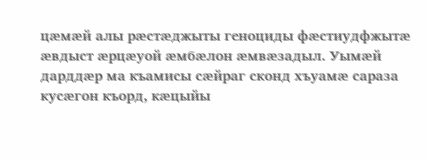цæмæй алы рæстæджыты геноциды фæстиудфжытæ æвдыст æрцæуой æмбæлон æмвæзадыл. Уымæй дарддæр ма къамисы сæйраг сконд хъуамæ сараза кусæгон къорд, кæцыйы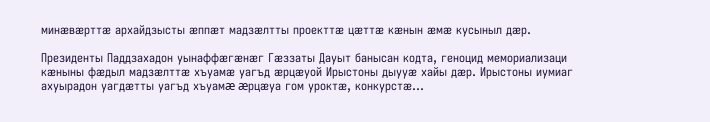минæвæрттæ архайдзысты æппæт мадзæлтты проекттæ цæттæ кæнын æмæ кусыныл дæр.

Президенты Паддзахадон уынаффæгæнæг Гæззаты Дауыт банысан кодта, геноцид мемориализаци кæныны фæдыл мадзæлттæ хъуамæ уагъд æрцæуой Ирыстоны дыууæ хайы дæр. Ирыстоны иумиаг ахуырадон уагдæтты уагъд хъуамæ æрцæуа гом уроктæ, конкурстæ…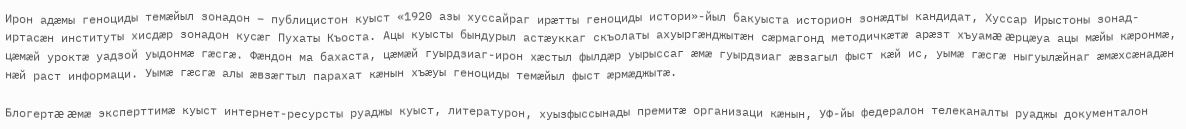Ирон адæмы геноциды темæйыл зонадон – публицистон куыст «1920 азы хуссайраг ирæтты геноциды истори»-йыл бакуыста историон зонæдты кандидат, Хуссар Ирыстоны зонад-иртасæн институты хисдæр зонадон кусæг Пухаты Къоста. Ацы куысты бындурыл астæуккаг скъолаты ахуыргæнджытæн сæрмагонд методичкæтæ арæзт хъуамæ æрцæуа ацы мæйы кæронмæ, цæмæй уроктæ уадзой уыдонмæ гæсгæ. Фæндон ма бахаста, цæмæй гуырдзиаг-ирон хæстыл фылдæр уырыссаг æмæ гуырдзиаг æвзагыл фыст кæй ис, уымæ гæсгæ ныгуылæйнаг æмæхсæнадæн нæй раст информаци. Уымæ гæсгæ алы æвзæгтыл парахат кæнын хъæуы геноциды темæйыл фыст æрмæджытæ.

Блогертæ æмæ эксперттимæ куыст интернет-ресурсты руаджы куыст, литературон, хуызфыссынады премитæ организаци кæнын, УФ-йы федералон телеканалты руаджы документалон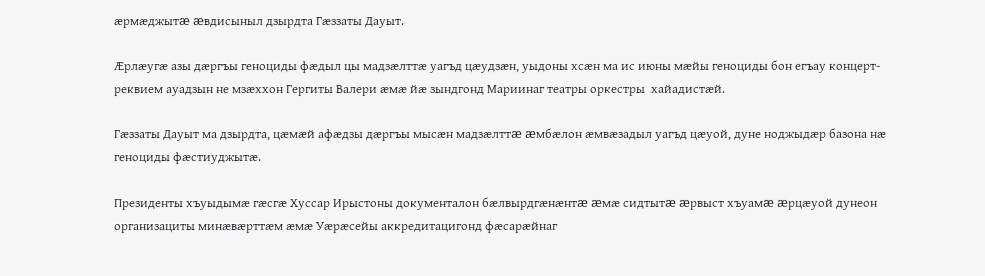æрмæджытæ æвдисыныл дзырдта Гæззаты Дауыт.

Æрлæугæ азы дæргъы геноциды фæдыл цы мадзæлттæ уагъд цæудзæн, уыдоны хсæн ма ис июны мæйы геноциды бон егъау концерт-реквием ауадзын не мзæххон Гергиты Валери æмæ йæ зындгонд Мариинаг театры оркестры  хайадистæй.

Гæззаты Дауыт ма дзырдта, цæмæй афæдзы дæргъы мысæн мадзæлттæ æмбæлон æмвæзадыл уагъд цæуой, дуне ноджыдæр базона нæ геноциды фæстиуджытæ.

Президенты хъуыдымæ гæсгæ Хуссар Ирыстоны документалон бæлвырдгæнæнтæ æмæ сидтытæ æрвыст хъуамæ æрцæуой дунеон организациты минæвæрттæм æмæ Уæрæсейы аккредитацигонд фæсарæйнаг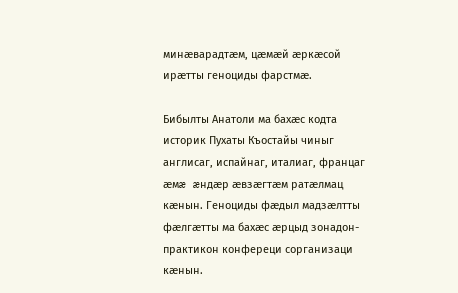минæварадтæм, цæмæй æркæсой ирæтты геноциды фарстмæ.

Бибылты Анатоли ма бахæс кодта историк Пухаты Къостайы чиныг англисаг, испайнаг, италиаг, францаг æмæ æндæр æвзæгтæм ратæлмац кæнын. Геноциды фæдыл мадзæлтты фæлгæтты ма бахæс æрцыд зонадон-практикон конфереци сорганизаци кæнын.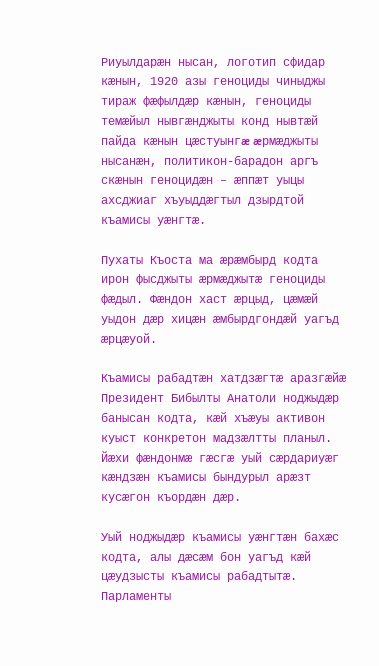Риуылдарæн нысан, логотип сфидар кæнын, 1920 азы геноциды чиныджы тираж фæфылдæр кæнын, геноциды темæйыл нывгæнджыты конд нывтæй пайда кæнын цæстуынгæ æрмæджыты нысанæн, политикон-барадон аргъ скæнын геноцидæн – æппæт уыцы ахсджиаг хъуыддæгтыл дзырдтой къамисы уæнгтæ.

Пухаты Къоста ма æрæмбырд кодта ирон фысджыты æрмæджытæ геноциды фæдыл. Фæндон хаст æрцыд, цæмæй уыдон дæр хицæн æмбырдгондæй уагъд æрцæуой.

Къамисы рабадтæн хатдзæгтæ аразгæйæ Президент Бибылты Анатоли ноджыдæр банысан кодта, кæй хъæуы активон куыст конкретон мадзæлтты планыл. Йæхи фæндонмæ гæсгæ уый сæрдариуæг кæндзæн къамисы бындурыл арæзт кусæгон къордæн дæр.

Уый ноджыдæр къамисы уæнгтæн бахæс кодта, алы дæсæм бон уагъд кæй цæудзысты къамисы рабадтытæ. Парламенты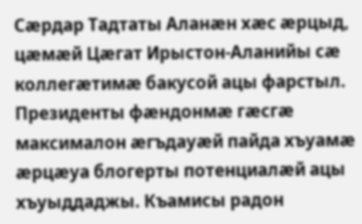Сæрдар Тадтаты Аланæн хæс æрцыд, цæмæй Цæгат Ирыстон-Аланийы сæ коллегæтимæ бакусой ацы фарстыл. Президенты фæндонмæ гæсгæ максималон æгъдауæй пайда хъуамæ æрцæуа блогерты потенциалæй ацы хъуыддаджы. Къамисы радон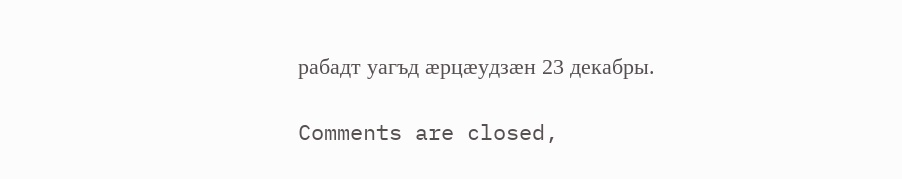рабадт уагъд æрцæудзæн 23 декабры.

Comments are closed,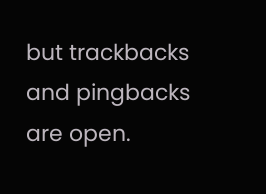but trackbacks and pingbacks are open.